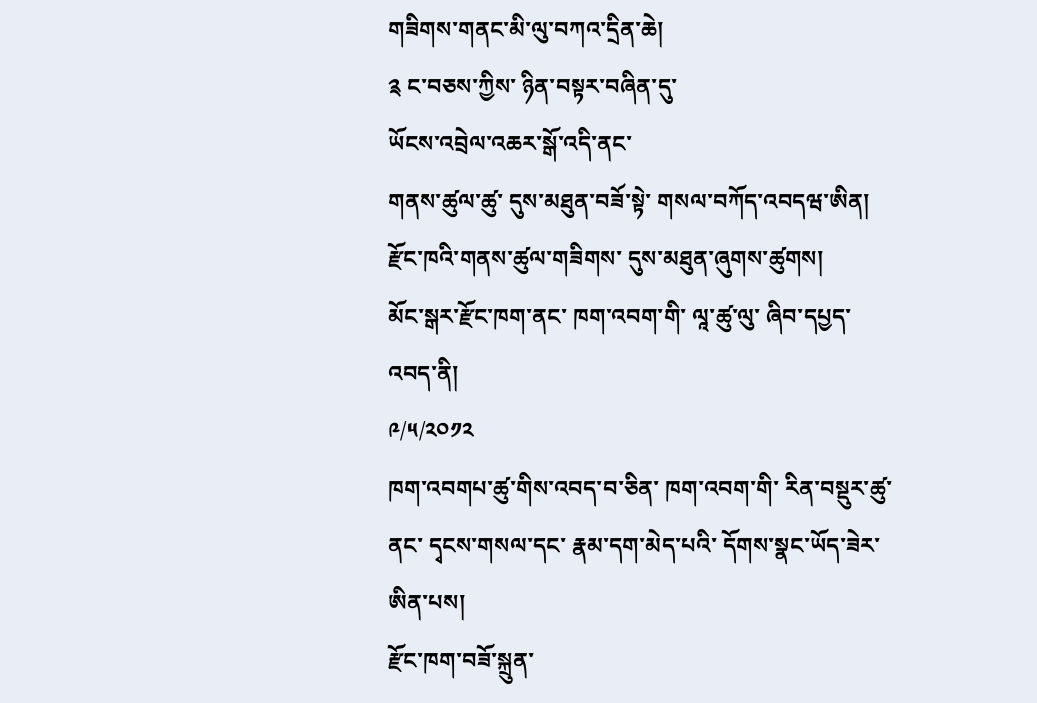གཟིགས་གནང་མི་ལུ་བཀའ་དྲིན་ཆེ།
༉ ང་བཅས་ཀྱིས་ ཉིན་བསྟར་བཞིན་དུ་
ཡོངས་འབྲེལ་འཆར་སྒོ་འདི་ནང་
གནས་ཚུལ་ཚུ་ དུས་མཐུན་བཟོ་སྟེ་ གསལ་བཀོད་འབདཝ་ཨིན།
རྫོང་ཁའི་གནས་ཚུལ་གཟིགས་ དུས་མཐུན་ཞུགས་ཚུགས།
མོང་སྒར་རྫོང་ཁག་ནང་ ཁག་འབག་གི་ ལཱ་ཚུ་ལུ་ ཞིབ་དཔྱད་འབད་ནི།
༩/༥/༢༠༡༢
ཁག་འབགཔ་ཚུ་གིས་འབད་བ་ཅིན་ ཁག་འབག་གི་ རིན་བསྡུར་ཚུ་ནང་ དྭངས་གསལ་དང་ རྣམ་དག་མེད་པའི་ དོགས་སྣང་ཡོད་ཟེར་ཨིན་པས།
རྫོང་ཁག་བཟོ་སྐྲུན་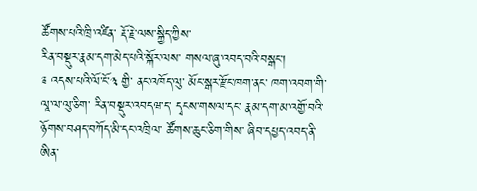ཚོགས་པའི་ཁྲི་འཛིན་ རྡོ་རྗེ་ལས་སྐྱིད་ཀྱིས་
རིན་བསྡུར་རྣམ་དག་མེད་པའི་སྐོར་ལས་ གསལ་ཞུ་འབད་བའི་བསྒང་།
༉ འདས་པའི་ལོ་ངོ་༣ གྱི་ ནང་འཁོད་ལུ་ མོང་སྒར་རྫོང་ཁག་ནང་ ཁག་འབག་གི་ ལཱ་ལ་ལུ་ཅིག་ རིན་བསྡུར་འབདཝ་ད་ དྭངས་གསལ་དང་ རྣམ་དག་མ་འགྱོ་བའི་ ཉོགས་བཤད་བཀོད་མི་དང་འཁྲིལ་ ཚོགས་ཆུང་ཅིག་གིས་ ཞིབ་དཔྱད་འབད་ནི་ཨིན་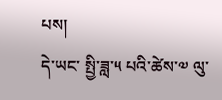པས།
དེ་ཡང་ སྤྱི་ཟླ་༥ པའི་ཚེས་༧ ལུ་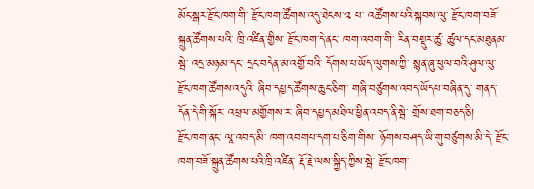མོང་སྒར་རྫོང་ཁག་གི་ རྫོང་ཁག་ཚོགས་འདུ་ཐེངས་༢ པ་ འཚོགས་པའི་སྐབས་ལུ་ རྫོང་ཁག་བཟོ་སྐྲུན་ཚོགས་པའི་ ཁྲི་འཛིན་གྱིས་ རྫོང་ཁག་དེ་ནང་ ཁག་འབག་གི་ རིན་བསྡུར་ཚུ་ ཚུལ་དང་མཐུནམ་སྦེ་ འདྲ་མཉམ་དང་ དྲང་བདེན་མ་འགྱོ་བའི་ དོགས་པ་ཡོད་ལུགས་ཀྱི་ སྙན་ཞུ་ཕུལ་བའི་ཤུལ་ལུ་ རྫོང་ཁག་ཚོགས་འདུའི་ ཞིབ་དཔྱད་ཚོགས་ཆུང་ཅིག་ གཞི་བཙུགས་འབད་ཡོདཔ་བཞིན་དུ་ གནད་དོན་དེ་གི་སྐོར་ འཕྲལ་མགྱོགས་ར་ ཞིབ་དཔྱད་མཐིལ་ཕྱིན་འབད་ནི་སྦེ་ གྲོས་ཐག་བཅད་ཅི།
རྫོང་ཁག་ནང་ ལཱ་འབད་མི་ ཁག་འབགཔ་དག་པ་ཅིག་གིས་ ཉོགས་བཤད་ཡི་གུ་བཙུགས་མི་དེ་ རྫོང་ཁག་བཟོ་སྐྲུན་ཚོགས་པའི་ཁྲི་འཛིན་ རྡོ་རྗེ་ལས་སྐྱིད་ཀྱིས་སྦེ་ རྫོང་ཁག་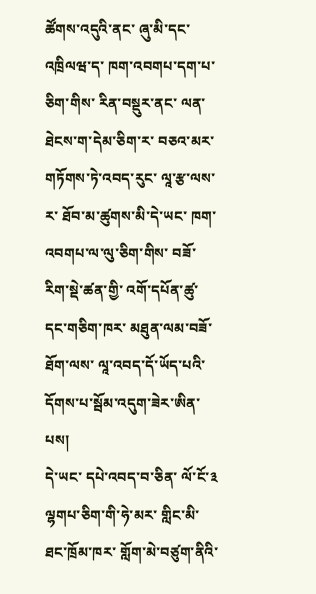ཚོགས་འདུའི་ནང་ ཞུ་མི་དང་འཁྲིལཝ་ད་ ཁག་འབགཔ་དག་པ་ཅིག་གིས་ རིན་བསྡུར་ནང་ ལན་ཐེངས་ག་དེམ་ཅིག་ར་ བཅའ་མར་གཏོགས་ཏེ་འབད་རུང་ ལཱ་རྩ་ལས་ར་ ཐོབ་མ་ཚུགས་མི་དེ་ཡང་ ཁག་འབགཔ་ལ་ལུ་ཅིག་གིས་ བཟོ་རིག་སྡེ་ཚན་གྱི་ འགོ་དཔོན་ཚུ་དང་གཅིག་ཁར་ མཐུན་ལམ་བཟོ་ཐོག་ལས་ ལཱ་འབད་དོ་ཡོད་པའི་ དོགས་པ་སྦོམ་འདུག་ཟེར་ཨིན་པས།
དེ་ཡང་ དཔེ་འབད་བ་ཅིན་ ལོ་ངོ་༣ ལྷགཔ་ཅིག་གི་ཧེ་མར་ གླིང་མི་ཐང་ཁྲོམ་ཁར་ གློག་མེ་བཙུག་ནིའི་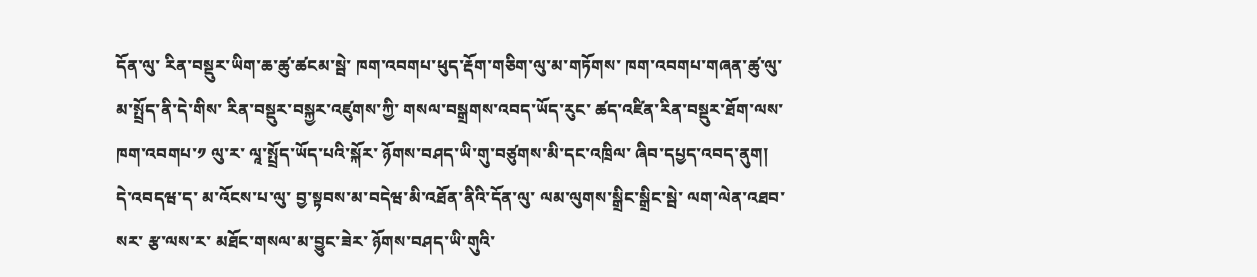དོན་ལུ་ རིན་བསྡུར་ཡིག་ཆ་ཚུ་ཚངམ་སྦེ་ ཁག་འབགཔ་ཕུད་རྡོག་གཅིག་ལུ་མ་གཏོགས་ ཁག་འབགཔ་གཞན་ཚུ་ལུ་ མ་སྤྲོད་ནི་དེ་གིས་ རིན་བསྡུར་བསྐྱར་འཛུགས་ཀྱི་ གསལ་བསྒྲགས་འབད་ཡོད་རུང་ ཚད་འཛིན་རིན་བསྡུར་ཐོག་ལས་ ཁག་འབགཔ་༡ ལུ་ར་ ལཱ་སྤྲོད་ཡོད་པའི་སྐོར་ ཉོགས་བཤད་ཡི་གུ་བཙུགས་མི་དང་འཁྲིལ་ ཞིབ་དཔྱད་འབད་ནུག།
དེ་འབདཝ་ད་ མ་འོངས་པ་ལུ་ བྱ་སྟབས་མ་བདེཝ་མི་འཐོན་ནིའི་དོན་ལུ་ ལམ་ལུགས་སྒྲིང་སྒྲིང་སྦེ་ ལག་ལེན་འཐབ་སར་ རྩ་ལས་ར་ མཐོང་གསལ་མ་བྱུང་ཟེར་ ཉོགས་བཤད་ཡི་གུའི་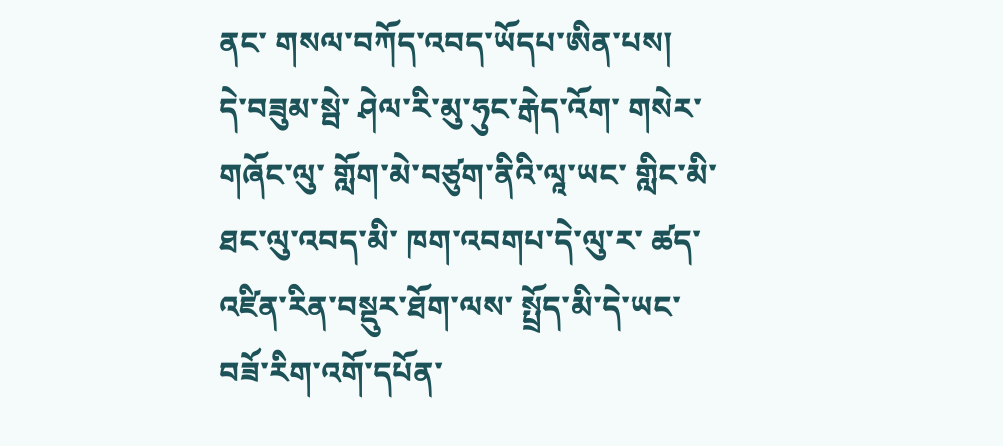ནང་ གསལ་བཀོད་འབད་ཡོདཔ་ཨིན་པས།
དེ་བཟུམ་སྦེ་ ཤེལ་རི་མུ་ཧུང་རྒེད་འོག་ གསེར་གཞོང་ལུ་ གློག་མེ་བཙུག་ནིའི་ལཱ་ཡང་ གླིང་མི་ཐང་ལུ་འབད་མི་ ཁག་འབགཔ་དེ་ལུ་ར་ ཚད་འཛིན་རིན་བསྡུར་ཐོག་ལས་ སྤྲོད་མི་དེ་ཡང་ བཟོ་རིག་འགོ་དཔོན་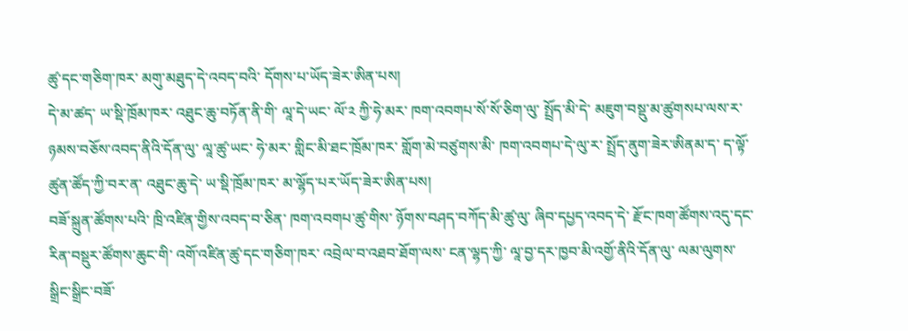ཚུ་དང་གཅིག་ཁར་ མགུ་མཐུད་དེ་འབད་བའི་ དོགས་པ་ཡོད་ཟེར་ཨིན་པས།
དེ་མ་ཚད་ ཡ་སྡི་ཁྲོམ་ཁར་ འཐུང་ཆུ་བཏོན་ནི་གི་ ལཱ་དེ་ཡང་ ལོ་༢ ཀྱི་ཧེ་མར་ ཁག་འབགཔ་སོ་སོ་ཅིག་ལུ་ སྤྲོད་མི་དེ་ མཇུག་བསྡུ་མ་ཚུགསཔ་ལས་ར་ ཉམས་བཅོས་འབད་ནིའི་དོན་ལུ་ ལཱ་ཚུ་ཡང་ ཧེ་མར་ གླིང་མི་ཐང་ཁྲོམ་ཁར་ གློག་མེ་བཙུགས་མི་ ཁག་འབགཔ་དེ་ལུ་ར་ སྤྲོད་ནུག་ཟེར་ཨིནམ་ད་ ད་ལྟོ་ཚུན་ཚོད་ཀྱི་བར་ན་ འཐུང་ཆུ་དེ་ ཡ་སྡི་ཁྲོམ་ཁར་ མ་ལྷོད་པར་ཡོད་ཟེར་ཨིན་པས།
བཟོ་སྐྲུན་ཚོགས་པའི་ ཁྲི་འཛིན་གྱིས་འབད་བ་ཅིན་ ཁག་འབགཔ་ཚུ་གིས་ ཉོགས་བཤད་བཀོད་མི་ཚུ་ལུ་ ཞིབ་དཔྱད་འབད་དེ་ རྫོང་ཁག་ཚོགས་འདུ་དང་ རིན་བསྡུར་ཚོགས་ཆུང་གི་ འགོ་འཛིན་ཚུ་དང་གཅིག་ཁར་ འབྲེལ་བ་འཐབ་ཐོག་ལས་ ངན་ལྷད་ཀྱི་ ལཱ་བྱ་དར་ཁྱབ་མི་འགྱོ་ནིའི་དོན་ལུ་ ལམ་ལུགས་སྒྲིང་སྒྲིང་བཟོ་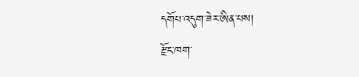དགོཔ་འདུག་ཟེར་ཨིན་པས།
རྫོང་ཁག་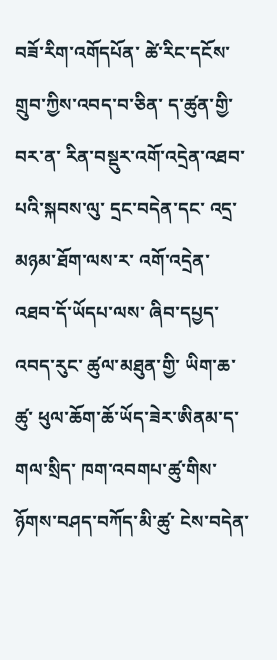བཟོ་རིག་འགོདཔོན་ ཚེ་རིང་དངོས་གྲུབ་ཀྱིས་འབད་བ་ཅིན་ ད་ཚུན་གྱི་བར་ན་ རིན་བསྡུར་འགོ་འདྲེན་འཐབ་པའི་སྐབས་ལུ་ དྲང་བདེན་དང་ འདྲ་མཉམ་ཐོག་ལས་ར་ འགོ་འདྲེན་འཐབ་དོ་ཡོདཔ་ལས་ ཞིབ་དཔྱད་འབད་རུང་ ཚུལ་མཐུན་གྱི་ ཡིག་ཆ་ཚུ་ ཕུལ་ཆོག་ཆོ་ཡོད་ཟེར་ཨིནམ་ད་ གལ་སྲིད་ ཁག་འབགཔ་ཚུ་གིས་ ཉོགས་བཤད་བཀོད་མི་ཚུ་ ངེས་བདེན་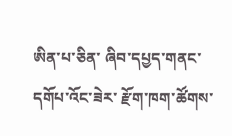ཨིན་པ་ཅིན་ ཞིབ་དཔྱད་གནང་དགོཔ་འོང་ཟེར་ རྫོག་ཁག་ཚོགས་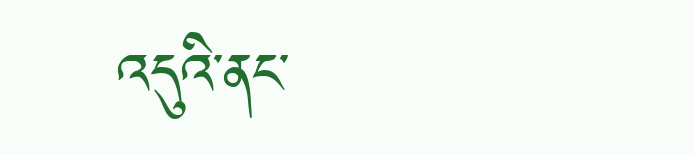འདུའི་ནང་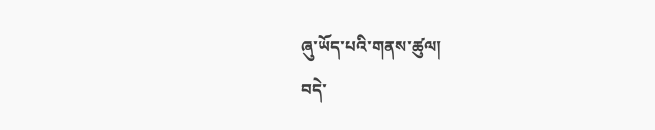ཞུ་ཡོད་པའི་གནས་ཚུལ།
བདེ་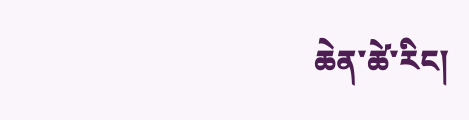ཆེན་ཚེ་རིང།